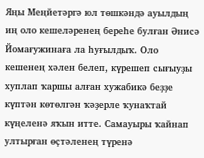Яңы Меңйетәргә юл төшкәндә ауылдың иң оло кешеләренең береһе булған Әнисә Йомағужинаға ла һуғылдыҡ. Оло кешенең хәлен белеп, күрешеп сығыуҙы хуплап ҡаршы алған хужабикә беҙҙе күптән көтөлгән ҡәҙерле ҡунаҡтай күңеленә яҡын итте. Самауыры ҡайнап ултырған өҫтәленең түренә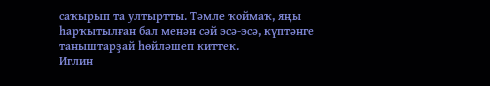саҡырып та ултыртты. Тәмле ҡоймаҡ, яңы һарҡытылған бал менән сәй эсә-эсә, күптәнге таныштарҙай һөйләшеп киттек.
Иглин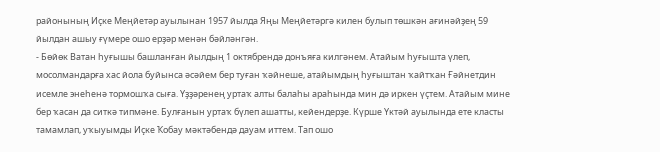районының Иҫке Меңйетәр ауылынан 1957 йылда Яңы Меңйетәргә килен булып төшкән ағинәйҙең 59 йылдан ашыу ғүмере ошо ерҙәр менән бәйләнгән.
- Бөйөк Ватан һуғышы башланған йылдың 1 октябрендә донъяға килгәнем. Атайым һуғышта үлеп, мосолмандарға хас йола буйынса әсәйем бер туған ҡәйнеше, атайымдың һуғыштан ҡайтҡан Ғәйнетдин исемле энеһенә тормошҡа сыға. Үҙҙәренең уртаҡ алты балаһы араһында мин дә иркен үҫтем. Атайым мине бер ҡасан да ситкә типмәне. Булғанын уртаҡ бүлеп ашатты, кейендерҙе. Күрше Үктәй ауылында ете класты тамамлап, уҡыуымды Иҫке Ҡобау мәктәбендә дауам иттем. Тап ошо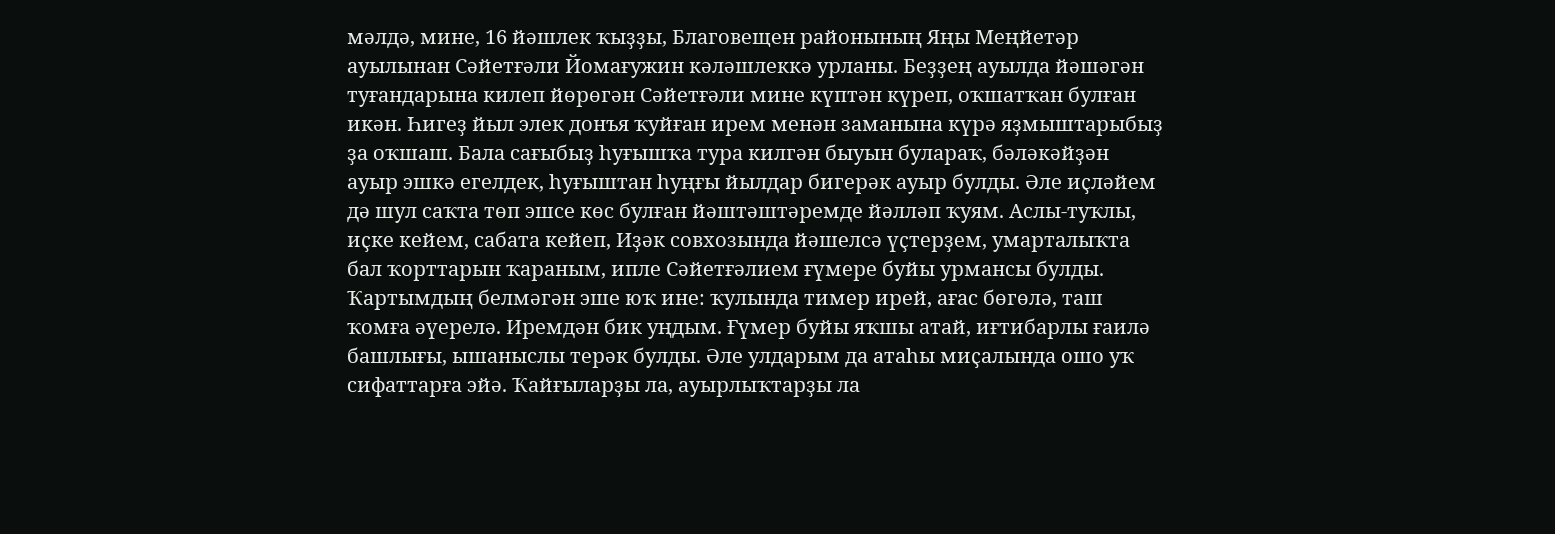мәлдә, мине, 16 йәшлек ҡыҙҙы, Благовещен районының Яңы Меңйетәр ауылынан Сәйетғәли Йомағужин кәләшлеккә урланы. Беҙҙең ауылда йәшәгән туғандарына килеп йөрөгән Сәйетғәли мине күптән күреп, оҡшатҡан булған икән. Һигеҙ йыл элек донъя ҡуйған ирем менән заманына күрә яҙмыштарыбыҙ ҙа оҡшаш. Бала сағыбыҙ һуғышҡа тура килгән быуын булараҡ, бәләкәйҙән ауыр эшкә егелдек, һуғыштан һуңғы йылдар бигерәк ауыр булды. Әле иҫләйем дә шул саҡта төп эшсе көс булған йәштәштәремде йәлләп ҡуям. Аслы-туҡлы, иҫке кейем, сабата кейеп, Иҙәк совхозында йәшелсә үҫтерҙем, умарталыҡта бал ҡорттарын ҡараным, ипле Сәйетғәлием ғүмере буйы урмансы булды. Ҡартымдың белмәгән эше юҡ ине: ҡулында тимер ирей, ағас бөгөлә, таш ҡомға әүерелә. Иремдән бик уңдым. Ғүмер буйы яҡшы атай, иғтибарлы ғаилә башлығы, ышаныслы терәк булды. Әле улдарым да атаһы миҫалында ошо уҡ сифаттарға эйә. Ҡайғыларҙы ла, ауырлыҡтарҙы ла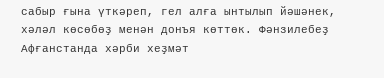сабыр ғына үткәреп, гел алға ынтылып йәшәнек, хәләл көсөбөҙ менән донъя көттөк. Фәнзилебеҙ Афғанстанда хәрби хеҙмәт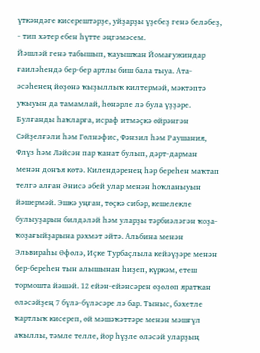үткәндәге кисерештәрҙе, уйҙарҙы үҙебеҙ генә беләбеҙ, - тип хәтер ебен һүтте әңгәмәсем.
Йәшләй генә табышып, ҡауышҡан Йомағужиндар ғаиләһендә бер-бер артлы биш бала тыуа. Ата-әсәһенең йөҙөнә ҡыҙыллыҡ килтермәй, мәктәптә уҡыуын да тамамлай, һөнәрле лә була үҙҙәре. Булғанды һаҡларға, исраф итмәҫкә өйрәнгән Сәйҙелғәли һәм Гөлнәфис, Фәнзил һәм Раушания, Флүз һәм Ләйсән пар ҡанат булып, дәрт-дарман менән донъя көтә. Килендәренең һәр береһен маҡтап телгә алған Әнисә әбей улар менән һоҡланыуын йәшермәй. Эшкә уңған, төҫкә сибәр, кешелекле булыуҙарын билдәләй һәм уларҙы тәрбиәләгән ҡоҙа-ҡоҙағыйҙарына рәхмәт әйтә. Альбина менән Эльвираһы Өфөлә, Иҫке Турбаҫлыла кейәүҙәре менән бер-береһен тын алышынан һиҙеп, күркәм, етеш тормошта йәшәй. 12 ейән-ейәнсәрен өҙөлөп яратҡан өләсәйҙең 7 бүлә-бүләсәре лә бар. Тыныс, бәхетле ҡартлыҡ кисереп, өй мәшәҡәттәре менән мәшғүл аҡыллы, тәмле телле, йор һүҙле өләсәй уларҙың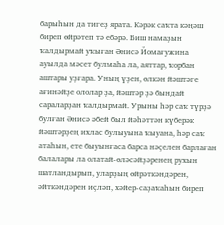барыһын да тигеҙ ярата. Кәрәк саҡта кәңәш биреп өйрәтеп тә ебәрә. Биш намаҙын ҡалдырмай уҡыған Әнисә Йомағужина ауылда мәсет булмаһа ла, аяттар, ҡорбан аштары уҙғара. Уның үҙен, өлкән йәштәге ағинәйҙе ололар ҙа, йәштәр ҙә бындай сараларҙан ҡалдырмай. Урыны һәр саҡ түрҙә булған Әнисә әбей был йәһәттән күберәк йәштәрҙең ихлас булыуына ҡыуана, һәр саҡ атаһын, ете быуынғаса барса нәҫелен барлаған балалары ла олатай-өләсәйҙәренең рухын шатландырып, уларҙың өйрәткәндәрен, әйткәндәрен иҫләп, хәйер-саҙаҡаһын биреп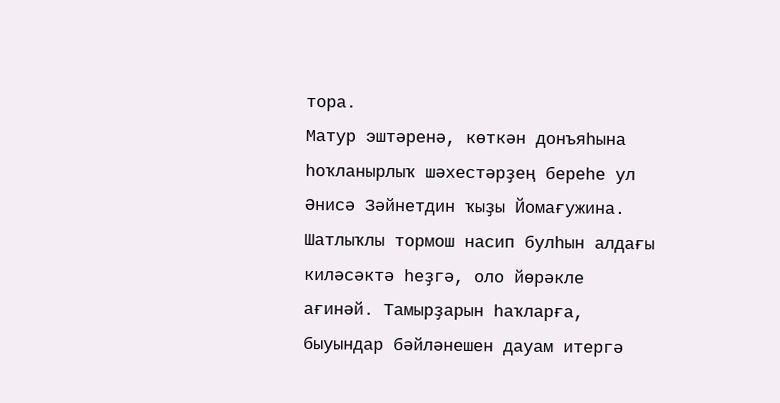тора.
Матур эштәренә, көткән донъяһына һоҡланырлыҡ шәхестәрҙең береһе ул Әнисә Зәйнетдин ҡыҙы Йомағужина. Шатлыҡлы тормош насип булһын алдағы киләсәктә һеҙгә, оло йөрәкле ағинәй. Тамырҙарын һаҡларға, быуындар бәйләнешен дауам итергә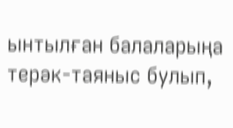ынтылған балаларыңа терәк-таяныс булып,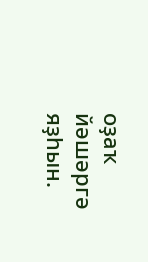оҙаҡ йәшәргә яҙһын.